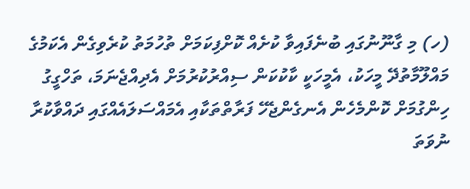(ހ) މި ގާނޫނުގައި ބުނެފައިވާ ކުށެއް ކޮށްފިކަމަށް ތުހުމަތު ކުރެވިގެން އެކަމުގެ މައްލޫމާތުދޭ މީހަކު، އެމީހަކީ ކާކުކަން ސިއްރުކުރުމަށް އެދިއްޖެނަމަ، ތަހްގީގު ހިންގުމަށް ކޮންމެހެން އެނގެންޖެހޭ ފަރާތްތަކާއި އެމައްސަލައެއްގައި ދައްވާކުރާ ނުވަތަ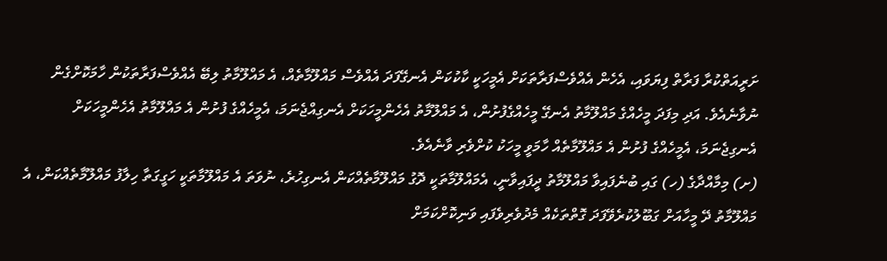ށަރީއަތްކުރާ ފަރާތް ފިޔަވައި، އެހެން އެއްވެސްފަރާތަކަށް އެމީހަކީ ކާކުކަން އެނގޭފަދަ އެއްވެސް މައްލޫމާތެއް، އެ މައްލޫމާތު ލިބޭ އެއްވެސްފަރާތަކުން ހާމަކޮށްގެން ނުވާނެއެވެ. އަދި މިފަދަ މީހެއްގެ މައްލޫމާތު އެނގޭ މީހެއްގެފުށުން، އެ މައްލޫމާތު އެހެންމީހަކަށް އެނގިއްޖެނަމަ، އެމީހެއްގެ ފުށުން އެ މައްލޫމާތު އެހެންމީހަކަށް އެނގިޖެނަމަ، އެމީހެއްގެ ފުށުން އެ މައްލޫމާތެއް ހާމަވީ މީހަކު ކުށްވެރި ވާނެއެވެ.
(ށ) މިމާއްދާގެ (ހ) ގައި ބުނެފައިވާ މައްލޫމާތު ދީފައިވާނީ، އެމައްލޫމާތަކީ ދޮގު މައްލޫމާތެއްކަން އެނގިހުރެ، ނުވަތަ އެ މައްލޫމާތަކީ ހަގީގަތާ ހިލާފު މައްލޫމާތެއްކަން، އެ މައްލޫމާތު ދޭ މީހާއަށް ގަބޫލުކުރެވޭފަދަ ގޮތްތަކެއް މެދުވެރިވެފައި ވަނިކޮށްކަމަށް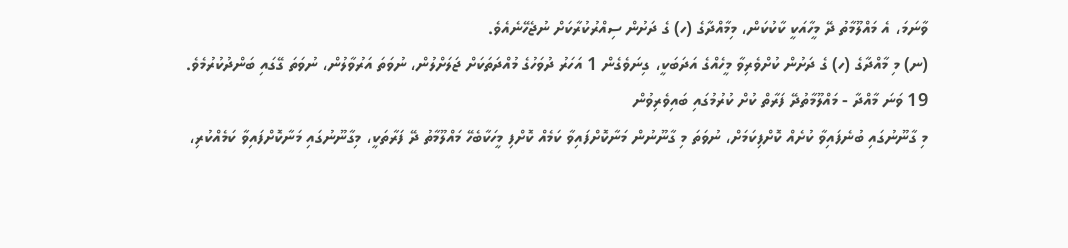ވާނަމަ، އެ މައްލޫމާތު ދޭ މީހާއަކީ ކާކުކަން، މިމާއްދާގެ (ހ) ގެ ދަށުން ސިއްރުކުރާކަށް ނުޖެހޭނެއެވެ.
(ނ) މި މާއްދާގެ (ހ) ގެ ދަށުން ކުށްވެރިވާ މީހެއްގެ އަދަބަކީ، ގިނަވެގެން 1 އަހަރު ދުވަހުގެ މުއްދަތަކަށް ޖަލަށްލުން، ނުވަތަ އަރުވާލުން، ނުވަތަ ގޭގައި ބަންދުކުރުމެވެ.
19 ވަނަ މާއްދާ - މައްލޫމާތުދޭ ފަރާތް ކުށް ކުރުމުގައި ބައިވެރިވުން
މި ގާނޫނުގައި ބުނެފައިވާ ކުށެއް ކޮށްފިކަމަށް، ނުވަތަ މި ގާނޫނުން މަނާކޮށްފައިވާ ކަމެއް ކޮށްފި މީހަކާބެހޭ މައްލޫމާތު ދޭ ފަރާތަކީ، މިގާނޫނުގައި މަނާކޮށްފައިވާ ކަމެއްކުރި،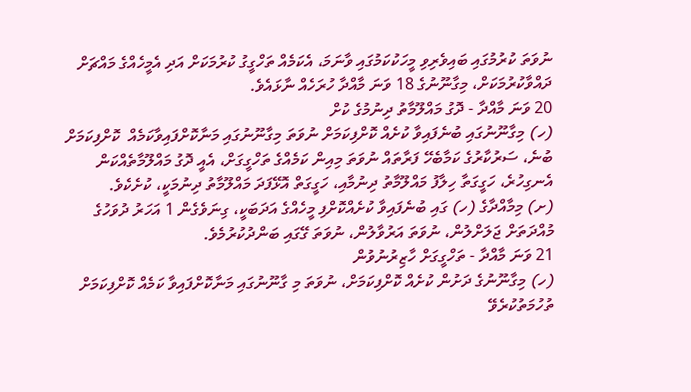ނުވަތަ ކުރުމުގައި ބައިވެރިވި މީހަކުކަމުގައި ވާނަމަ، އެކަމެއް ތަހްގީގު ކުރުމަކަށް އަދި އެމީހެއްގެ މައްޗަށް ދައްވާކުރުމަކަށް، މިގާނޫނުގެ 18 ވަނަ މާއްދާ ހުރަހެއް ނާޅައެވެ.
20 ވަނަ މާއްދާ - ދޮގު މައްލޫމާތު ދިނުމުގެ ކުށް
(ހ) މިގާނޫނުގައި ބުނެފައިވާ ކުށެއް ކޮށްފިކަމަށް ނުވަތަ މިގާނޫނުގައި މަނާކޮށްފައިވާކަމެއް  ކޮށްފިކަމަށް ބުނެ، ސަރުކާރުގެ ކަމާބެހޭ ފަރާތައް ނުވަތަ މިއިން ކަމެއްގެ ތަހްގީގަށް، އެއީ ދޮގު މައްލޫމާތެއްކަން އެނގިހުރެ، ހަގީގަތާ ހިލާފު މައްލޫމާތު ދިނުމާއި، ހަގީގަތް އޮޅޭފަދަ މައްލޫމާތު ދިނުމަކީ، ކުށެކެވެ.
(ށ) މިމާއްދާގެ (ހ) ގައި ބުނެފައިވާ ކުށެއްކޮށްފި މީހެއްގެ އަދަބަކީ، ގިނަވެގެން 1 އަހަރު ދުވަހުގެ މުއްދަތަށް ޖަލަށްލުން، ނުވަތަ އަރުވާލުން، ނުވަތަ ގޭގައި ބަންދުކުރުމެވެ.
21 ވަނަ މާއްދާ - ތަހްގީގަށް ހާޒިރުނުވުން
(ހ) މިގާނޫނުގެ ދަށުން ކުށެއް ކޮށްފިކަމަށް، ނުވަތަ މި ގާނޫނުގައި މަނާކޮށްފައިވާ ކަމެއް ކޮށްފިކަމަށް ތުހުމަތުކުރެވޭ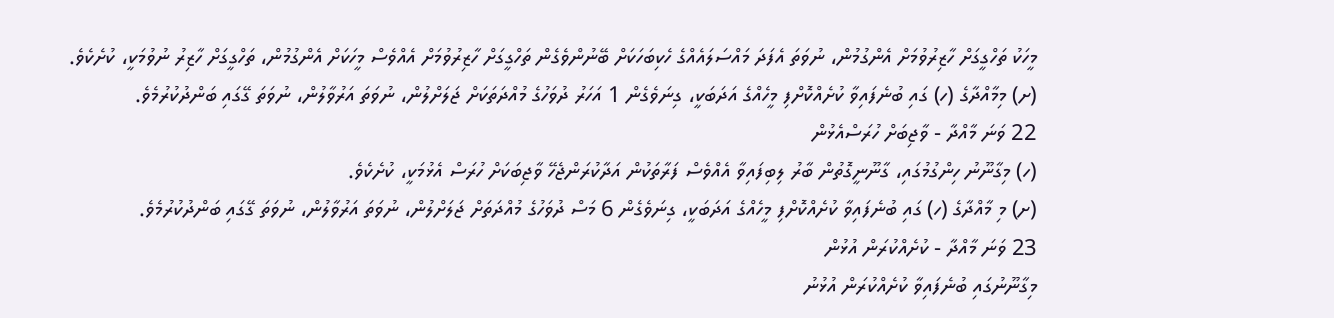މީހަކު ތަހްގީގަށް ހާޒިރުވުމަށް އެންގުމުން، ނުވަތަ އެފަދަ މައްސަލައެއްގެ ހެކިބަހަކަށް ބޭނުންވެގެން ތަހްގީގަށް ހާޒިރުވުމަށް އެއްވެސް މީހަކަށް އެންގުމުން، ތަހްގީގަށް ހާޒިރު ނުވުމަކީ، ކުށެކެވެ.
(ށ) މިމާއްދާގެ (ހ) ގައި ބުނެފައިވާ ކުށެއްކޮށްފި މީހެއްގެ އަދަބަކީ، ގިނަވެގެން 1 އަހަރު ދުވަހުގެ މުއްދަތަކަށް ޖަލަށްލުން، ނުވަތަ އަރުވާލުން، ނުވަތަ ގޭގައި ބަންދުކުރުމެވެ.
22 ވަނަ މާއްދާ - ވާޖިބަށް ހުރަސްއެޅުން
(ހ) މިގާނޫނު ހިންގުމުގައި، ގާނޫނީގޮތުން ބާރު ލިބިފައިވާ އެއްވެސް ފަރާތަކުން އަދާކުރަންޖެހޭ ވާޖިބަކަށް ހުރަސް އެޅުމަކީ، ކުށެކެވެ.
(ށ) މި މާއްދާގެ (ހ) ގައި ބުނެފައިވާ ކުށެއްކޮށްފި މީހެއްގެ އަދަބަކީ، ގިނަވެގެން 6 މަސް ދުވަހުގެ މުއްދަތަށް ޖަލަށްލުން، ނުވަތަ އަރުވާލުން، ނުވަތަ ގޭގައި ބަންދުކުރުމެވެ.
23 ވަނަ މާއްދާ - ކުށެއްކުރަން އުޅުން
މިގާނޫނުގައި ބުނެފައިވާ ކުށެއްކުރަން އުޅުނު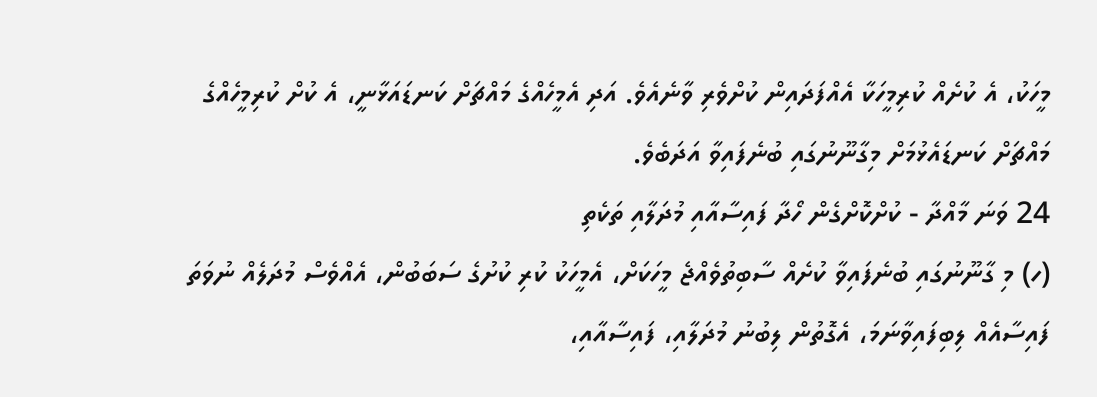މީހަކު، އެ ކުށެއް ކުރިމީހަކާ އެއްފަދައިން ކުށްވެރި ވާނެއެވެ. އަދި އެމީހެއްގެ މައްޗަށް ކަނޑައަޅާނީ، އެ ކުށް ކުރިމީހެއްގެ މައްޗަށް ކަނޑައެޅުމަށް މިގާނޫނުގައި ބުނެފައިވާ އަދަބެވެ.
24 ވަނަ މާއްދާ - ކުށްކޮށްގެން ހޯދާ ފައިސާއާއި މުދަލާއި ތަކެތި
(ހ) މި ގާނޫނުގައި ބުނެފައިވާ ކުށެއް ސާބިތުވެއްޖެ މީހަކަށް، އެމީހަކު ކުރި ކުށުގެ ސަބަބުން، އެއްވެސް މުދަލެއް ނުވަތަ ފައިސާއެއް ލިބިފައިވާނަމަ، އެގޮތުން ލިބުނު މުދަލާއި، ފައިސާއާއި،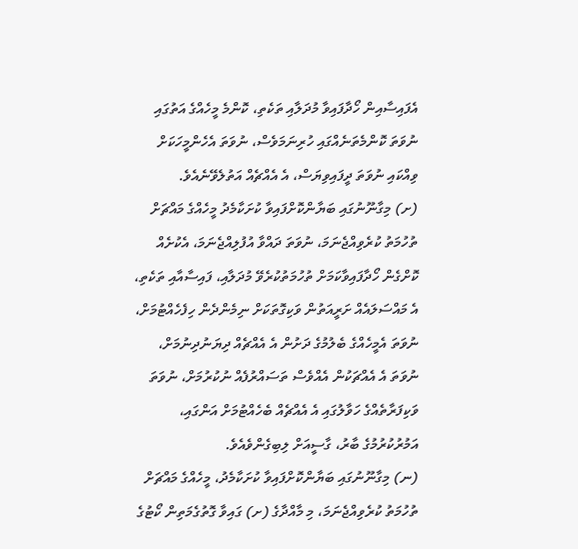އެފައިސާއިން ހޯދާފައިވާ މުދަލާއި ތަކެތި، ކޮންމެ މީހެއްގެ އަތުގައި ނުވަތަ ކޮންމެތަނެއްގައި ހުރިނަމަވެސް، ނުވަތަ އެހެންމީހަކަށް ވިއްކައި ނުވަތަ ދީފައިވިޔަސް، އެ އެއްޗެއް އަތުލެވޭނެއެވެ.
(ށ) މިގާނޫނުގައި ބަޔާންކޮށްފައިވާ ކުށަކާމެދު މީހެއްގެ މައްޗަށް ތުހުމަތު ކުރެވިއްޖެނަމަ، ނުވަތަ ދައްވާ އުފުލިއްޖެނަމަ، އެކުށެއް ކޮށްގެން ހޯދާފައިވާކަމަށް ތުހުމަތުކުރެވޭ މުދަލާއި، ފައިސާއާއި ތަކެތި، އެ މައްސަލައެއް ށަރީއަތުން ވަކިގޮތަކަށް ނިމެންދެން ހިފެހެއްޓުމަށް، ނުވަތަ އެމީހެއްގެ ބެލުމުގެ ދަށުން އެ އެއްޗެއް ދިޔަނުދިނުމަށް، ނުވަތަ އެ އެއްޗަކުން އެއްވެސް ތަސައްރުފެއް ނުކުރުމަށް، ނުވަތަ ވަކިފަރާތެއްގެ ހަވާލުގައި އެ އެއްޗެއް ބެހެއްޓުމަށް އަންގައި، އަމުރުކުރުމުގެ ބާރު، ގާސީއަށް ލިބިގެންވެއެވެ.
(ނ) މިގާނޫނުގައި ބަޔާންކޮށްފައިވާ ކުށަކާމެދު، މީހެއްގެ މައްޗަށް ތުހުމަތު ކުރެވިއްޖެނަމަ، މި މާއްދާގެ (ށ) ގައިވާ ގޮތުގެމަތިން ކޯޓުގެ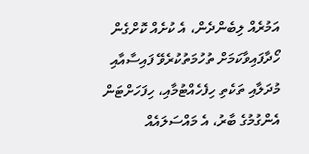އަމުރެއް ލިބެންދެން، އެ ކުށެއް ކޮށްގެން ހޯދާފައިވާކަމަށް ތުހުމަތުކުރެވޭ ފައިސާއާއި މުދަލާއި ތަކެތި ހިފެހެއްޓުމާއި، ހިފަހަށްޓަން އެންގުމުގެ ބާރު، އެ މައްސަލައެއް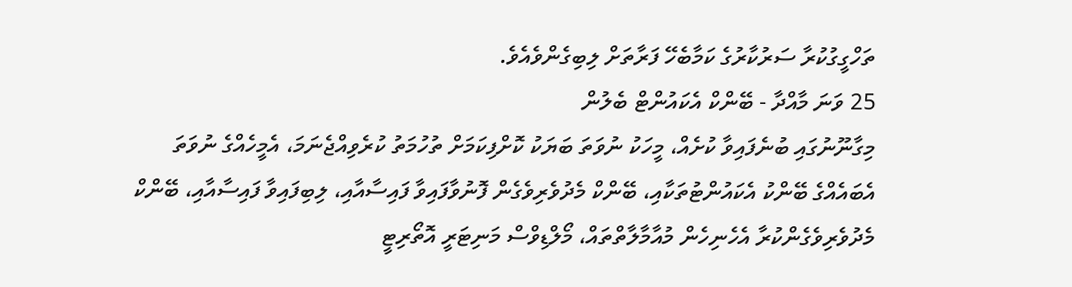ތަހްގީގުކުރާ ސަރުކާރުގެ ކަމާބެހޭ ފަރާތަށް ލިބިގެންވެއެވެ.
25 ވަނަ މާއްދާ - ބޭންކް އެކައުންޓް ބެލުން
މިގާނޫނުގައި ބުނެފައިވާ ކުށެއް، މީހަކު ނުވަތަ ބަޔަކު ކޮށްފިކަމަށް ތުހުމަތު ކުރެވިއްޖެނަމަ، އެމީހެއްގެ ނުވަތަ އެބައެއްގެ ބޭންކު އެކައުންޓުތަކާއި، ބޭންކް މެދުވެރިވެގެން ފޮނުވާފައިވާ ފައިސާއާއި، ލިބިފައިވާ ފައިސާއާއި، ބޭންކް މެދުވެރިވެގެންކުރާ އެހެނިހެން މުއާމާލާތްތައް، މޯލްޑިވްސް މަނިޓަރީ އޮތޯރިޓީ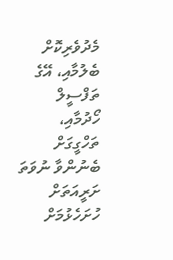މެދުވެރިކޮށް ބެލުމާއި، އޭގެ ތަފްސީލް ހޯދުމާއި، ތަހްގީގަށް ބެނުންވާ ނުވަތަ ށަރީއަތަށް ހުށަހެޅުމަށް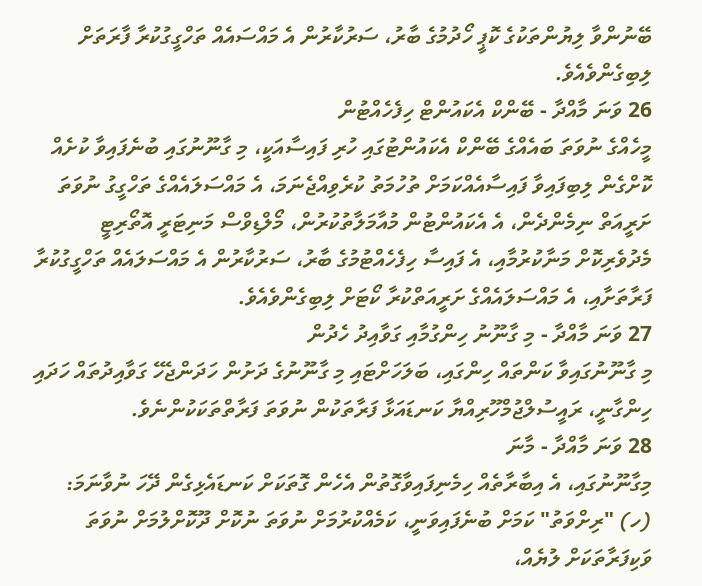ބޭނުންވާ ލިޔުންތަކުގެ ކޮޕީ ހޯދުމުގެ ބާރު، ސަރުކާރުން އެ މައްސައެއް ތަހްގީގުކުރާ ފާރަތަށް ލިބިގެންވެއެވެ.
26 ވަނަ މާއްދާ - ބޭންކް އެކައުންޓް ހިފެހެއްޓުން
މީހެއްގެ ނުވަތަ ބައެއްގެ ބޭންކް އެކައުންޓުގައި ހުރި ފައިސާއަކީ، މި ގާނޫނުގައި ބުނެފައިވާ ކުށެއް ކޮށްގެން ލިބިފައިވާ ފައިސާއެއްކަމަށް ތުހުމަތު ކުރެވިއްޖެނަމަ، އެ މައްސަލައެއްގެ ތަހްގީގު ނުވަތަ ށަރީއަތް ނިމެންދެން، އެ އެކައުންޓުން މުއާމަލާތުކުރުން، މޯލްޑިވްސް މަނިޓަރީ އޮތޯރިޓީ މެދުވެރިކޮށް މަނާކުރުމާއި، އެ ފައިސާ ހިފެހެއްޓުމުގެ ބާރު، ސަރުކާރުން އެ މައްސަލައެއް ތަހްގީގުކުރާ ފަރާތަށާއި، އެ މައްސަލައެއްގެ ށަރީއަތްކުރާ ކޯޓަށް ލިބިގެންވެއެވެ.
27 ވަނަ މާއްދާ - މި ގާނޫނު ހިންގުމާއި ގަވާއިދު ހެދުން
މި ގާނޫނުގައިވާ ކަންތައް ހިންގައި، ބަލަހަށްޓައި މި ގާނޫނުގެ ދަށުން ހަދަންޖެހޭ ގަވާއިދުތައް ހަދައި ހިންގާނީ، ރައީސުލްޖުމްހޫރިއްޔާ ކަނޑައަޅާ ފަރާތަކުން ނުވަތަ ފަރާތްތަކަކުންނެވެ.
28 ވަނަ މާއްދާ - މާނަ
މިގާނޫނުގައި، އެ އިބާރާތެއް ހިމެނިފައިވާގޮތުން އެހެން ގޮތަކަށް ކަނޑައެޅިގެން ދޭހަ ނުވާނަމަ:
(ހ) "ރިށްވަތު" ކަމަށް ބުނެފައިވަނީ، ކަމެއްކުރުމަށް ނުވަތަ ނުކޮށް ދޫކޮށްލުމަށް ނުވަތަ ވަކިފަރާތަކަށް ލުޔެއް،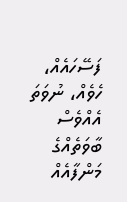ފަސޭހައެއް، ހެވެއް، ނުވަތަ އެއްވެސް ބާވަތެއްގެ މަންފާއެއް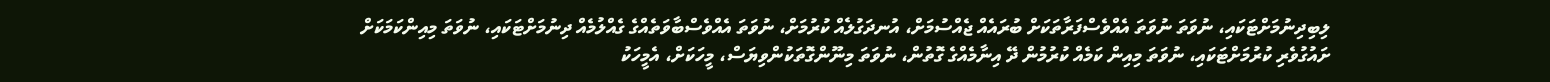ލިބިދިނުމަށްޓަކައި، ނުވަތަ ނުވަތަ އެއްވެސްފަރާތަކަށް ބުރައެއް ޖެއްސުމަށް، އުނދަގުލެއް ކުރުމަށް، ނުވަތަ އެއްވެސްބާވަތެއްގެ ގެއްލުމެއް ދިނުމަށްޓަކައި، ނުވަތަ މިއިންކަމަކަށް ށައުގުވެރި ކުރުމަށްޓަކައި، ނުވަތަ މިއިން ކަމެއް ކުރުމުން ދޭ އިނާމެއްގެ ގޮތުން، ނުވަތަ މިނޫންގޮތަކުންވިޔަސް، މީހަކަށް، އެމީހަކު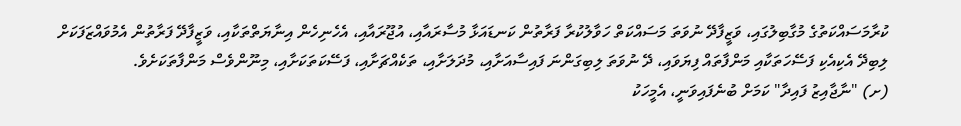ކުރާމަސައްކަތުގެ މުގާބިލުގައި، ވަޒީފާދޭ ނުވަތަ މަސައްކަތް ހަވާލުކުރާ ފަރާތުން ކަނޑައަޅާ މުސާރައާއި، އުޖޫރައާއި، އެހެނިހެން އިނާޔަތްތަކާއި، ވަޒީފާދޭ ފަރާތުން އެމުވައްޒަފަކަށް ލިބިދޭ އެކިއެކި ފަސޭހަތަކާއި މަންފާތައް ފިޔަވައި، ދޭ ނުވަތަ ލިބިގަންނަ ފައިސާއަށާއި، މުދަލަށާއި، ތަކެއްޗަށާއި، ފަސޭކަތަކަށާއި، މިނޫންވެސް މަންފާތަކަށެވެ.
(ށ) "ނާޖާއިޒު ފައިދާ" ކަމަށް ބުނެފައިވަނީ، އެމީހަކު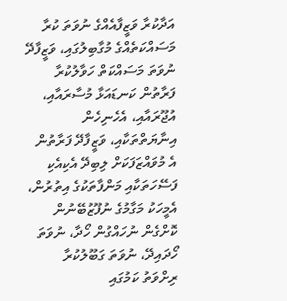އަދާކުރާ ވަޒީފާއެއްގެ ނުވަތަ ކުރާ މަސައްކަތެއްގެ މުގާބިލުގައި، ވަޒީފާދޭ ނުވަތަ މަސައްކަތް ހަވާލުކުރާ ފަރާތުން ކަނޑައަޅާ މުސާރައާއި، އުޖޫރައާއި، އެހެނިހެން އިނާޔަތްތަކާއި، ވަޒީފާދޭ ފަރާތުން އެ މުވައްޒަފަކަށް ލިބިދޭ އެކިއެކި ފަސޭހަތަކާއި މަންފާތަކުގެ އިތުރުން، އެމީހަކު މަގާމުގެ ނުފޫޒުބޭނުން ކޮށްގެން ނުހައްގުން ހޯދާ، ނުވަތަ ހޯދައިދޭ، ނުވަތަ ގަބޫލުކުރާ ރިށްވަތު ކަމުގައި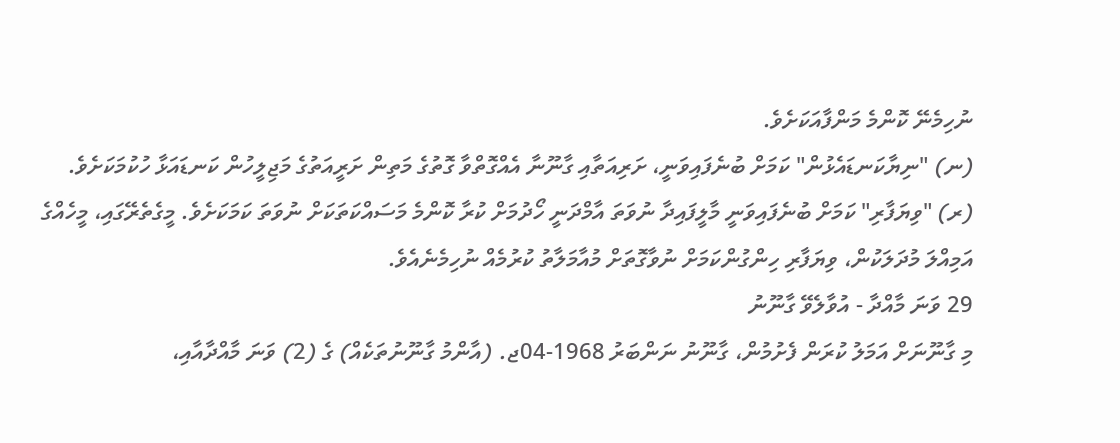ނުހިމެނޭ ކޮންމެ މަންފާއަކަށެވެ.
(ނ) "ނިޔާކަނޑައެޅުން" ކަމަށް ބުނެފައިވަނީ، ށަރިއަތާއި ގާނޫނާ އެއްގޮތްވާ ގޮތުގެ މަތިން ށަރީއަތުގެ މަޖިލީހުން ކަނޑައަޅާ ހުކުމަކަށެވެ.
(ރ) "ވިޔަފާރި" ކަމަށް ބުނެފައިވަނީ މާލީފައިދާ ނުވަތަ އާމްދަނީ ހޯދުމަށް ކުރާ ކޮންމެ މަސައްކަތަކަށް ނުވަތަ ކަމަކަށެވެ. މީގެތެރޭގައި، މީހެއްގެ އަމިއްލަ މުދަލަކުން، ވިޔަފާރި ހިންގުންކަމަށް ނުވާގޮތަށް މުއާމަލާތު ކުރުމެއް ނުހިމެނެއެވެ.
29 ވަނަ މާއްދާ - އުވާލެވޭ ގާނޫނު
މި ގާނޫނަށް އަމަލު ކުރަން ފެށުމުން، ގާނޫނު ނަންބަރު 1968-04ޖ. (އާންމު ގާނޫނުތަކެއް) ގެ (2) ވަނަ މާއްދާއާއި،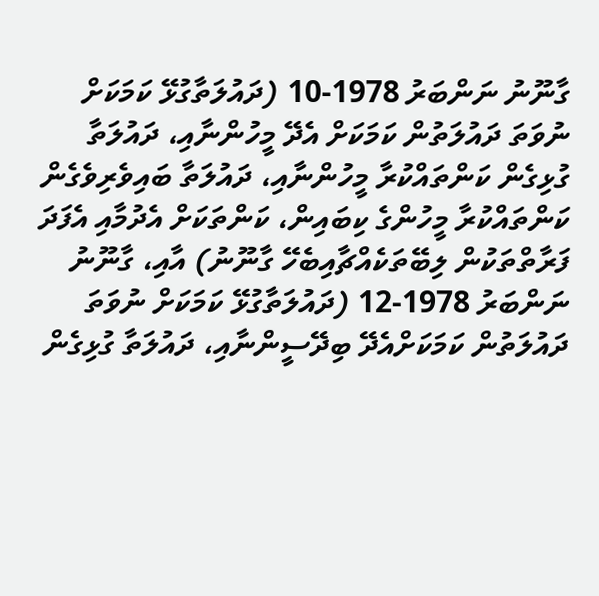ގާނޫނު ނަންބަރު 1978-10 (ދައުލަތާގުޅޭ ކަމަކަށް ނުވަތަ ދައުލަތުން ކަމަކަށް އެދޭ މީހުންނާއި، ދައުލަތާ ގުޅިގެން ކަންތައްކުރާ މީހުންނާއި، ދައުލަތާ ބައިވެރިވެގެން ކަންތައްކުރާ މީހުންގެ ކިބައިން، ކަންތަކަށް އެދުމާއި އެފަދަ ފަރާތްތަކުން ލިބޭތަކެއްޗާއިބެހޭ ގާނޫނު) އާއި، ގާނޫނު ނަންބަރު 1978-12 (ދައުލަތާގުޅޭ ކަމަކަށް ނުވަތަ ދައުލަތުން ކަމަކަށްއެދޭ ބިދޭސީންނާއި، ދައުލަތާ ގުޅިގެން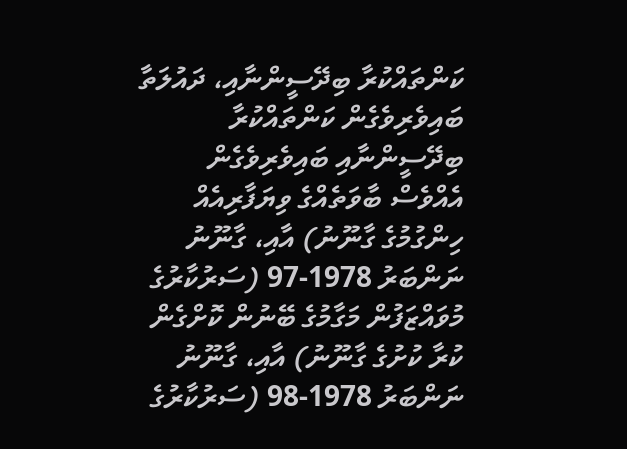ކަންތައްކުރާ ބިދޭސީންނާއި، ދައުލަތާ ބައިވެރިވެގެން ކަންތައްކުރާ ބިދޭސީންނާއި ބައިވެރިވެގެން އެއްވެސް ބާވަތެއްގެ ވިޔަފާރިއެއް ހިންގުމުގެ ގާނޫނު) އާއި، ގާނޫނު ނަންބަރު 1978-97 (ސަރުކާރުގެ މުވައްޒަފުން މަގާމުގެ ބޭނުން ކޮށްގެން ކުރާ ކުށުގެ ގާނޫނު) އާއި، ގާނޫނު ނަންބަރު 1978-98 (ސަރުކާރުގެ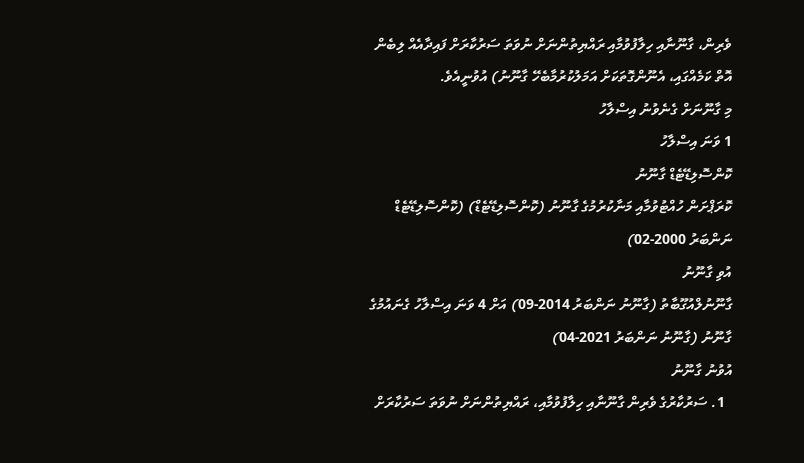ވެރިން، ގާނޫނާއި ހިލާފުވުމާއި ރައްޔިތުންނަށް ނުވަތަ ސަރުކާރަށް ފައިދާއެއް ލިބެން އޮތް ކަމެއްގައި، އެނޫންގޮތަކަށް އަމަލުކުރުމާބެހޭ ގާނޫނު) އުވުނީއެވެ.
މި ގާނޫނަށް ގެނެވުނު އިސްލާހު
1 ވަނަ އިސްލާހު
ކޮންސޮލިޑޭޓެޑް ގާނޫނު
ކޮރަޕްށަން ހުއްޓުވުމާއި މަނާކުރުމުގެ ގާނޫނު (ކޮންސޮލިޑޭޓެޑް) (ކޮންސޮލިޑޭޓެޑް ނަންބަރު 2000-02)
އުވި ގާނޫނު
ގާނޫނުލްއުގޫބާތު (ގާނޫނު ނަންބަރު 2014-09) އަށް 4 ވަނަ އިސްލާހު ގެނައުމުގެ ގާނޫނު (ގާނޫނު ނަންބަރު 2021-04)
އުވުނު ގާނޫނު
  1. ސަރުކާރުގެ ވެރިން ގާނޫނާއި ހިލާފުވުމާއި، ރައްޔިތުންނަށް ނުވަތަ ސަރުކާރަށް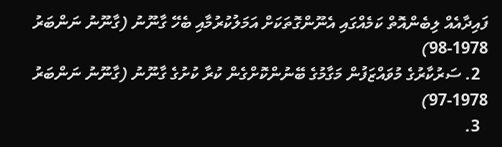ފައިދާއެއް ލިބެންއޮތް ކަމެއްގައި އެނޫންގޮތަކަށް އަމަލުކުރުމާއި ބެހޭ ގާނޫނު (ގާނޫނު ނަންބަރު 1978-98)
  2. ސަރުކާރުގެ މުވައްޒަފުން މަގާމުގެ ބޭނުންކޮށްގެން ކުރާ ކުށުގެ ގާނޫނު (ގާނޫނު ނަންބަރު 1978-97)
  3.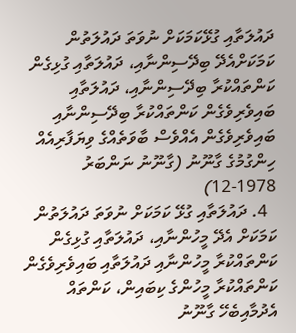ދައުލަތާއި ގުޅޭކަމަކަށް ނުވަތަ ދައުލަތުން ކަމަކަށްއެދޭ ބިދޭސިންނާއި، ދައުލަތާއި ގުޅިގެން ކަންތައްކުރާ ބިދޭސިންނާއި، ދައުލަތާއި ބައިވެރިވެގެން ކަންތައްކުރާ ބިދޭސިންނާއި ބައިވެރިވެގެން އެއްވެސް ބާވަތެއްގެ ވިޔަފާރިއެއް ހިންގުމުގެ ގާނޫނު (ގާނޫނު ނަންބަރު 1978-12)
  4. ދައުލަތާއި ގުޅޭ ކަމަކަށް ނުވަތަ ދައުލަތުން ކަމަކަށް އެދޭ މީހުންނާއި، ދައުލަތާއި ގުޅިގެން ކަންތައްކުރާ މީހުންނާއި ދައުލަތާއި ބައިވެރިވެގެން ކަންތައްކުރާ މީހުންގެ ކިބައިން، ކަންތައް އެދުމާއިބެހޭ ގާނޫނު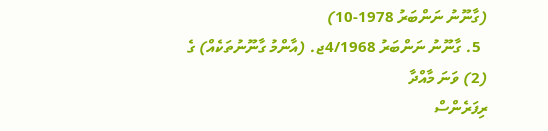(ގާނޫނު ނަންބަރު 1978-10)
  5. ގާނޫނު ނަންބަރު 4/1968ޖ. (އާންމު ގާނޫނުތަކެއް) ގެ (2) ވަނަ މާއްދާ
ރިފަރެންސް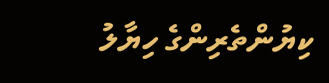ކިޔުންތެރިންގެ ހިޔާލު